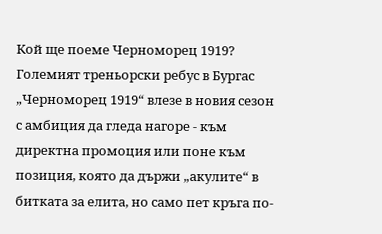Кой ще поеме Черноморец 1919? Големият треньорски ребус в Бургас
„Черноморец 1919“ влезе в новия сезон с амбиция да гледа нагоре - към директна промоция или поне към позиция, която да държи „акулите“ в битката за елита, но само пет кръга по-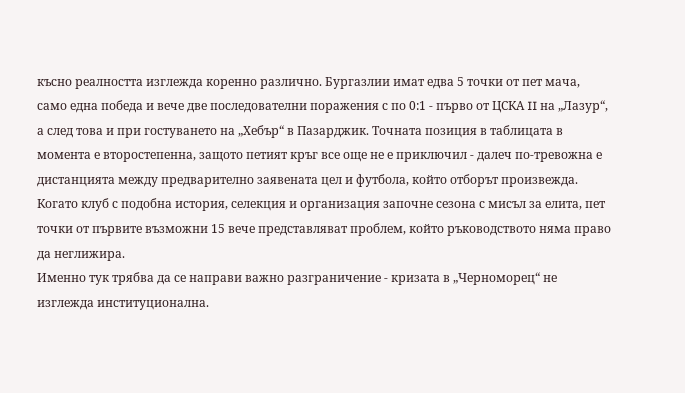късно реалността изглежда коренно различно. Бургазлии имат едва 5 точки от пет мача, само една победа и вече две последователни поражения с по 0:1 - първо от ЦСКА II на „Лазур“, а след това и при гостуването на „Хебър“ в Пазарджик. Точната позиция в таблицата в момента е второстепенна, защото петият кръг все още не е приключил - далеч по-тревожна е дистанцията между предварително заявената цел и футбола, който отборът произвежда. Когато клуб с подобна история, селекция и организация започне сезона с мисъл за елита, пет точки от първите възможни 15 вече представляват проблем, който ръководството няма право да неглижира.
Именно тук трябва да се направи важно разграничение - кризата в „Черноморец“ не изглежда институционална.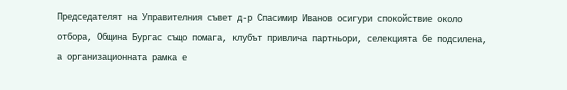Председателят на Управителния съвет д-р Спасимир Иванов осигури спокойствие около отбора, Община Бургас също помага, клубът привлича партньори, селекцията бе подсилена, а организационната рамка е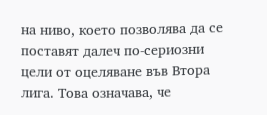на ниво, което позволява да се поставят далеч по-сериозни цели от оцеляване във Втора лига. Това означава, че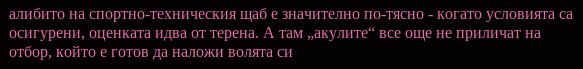алибито на спортно-техническия щаб е значително по-тясно - когато условията са осигурени, оценката идва от терена. А там „акулите“ все още не приличат на отбор, който е готов да наложи волята си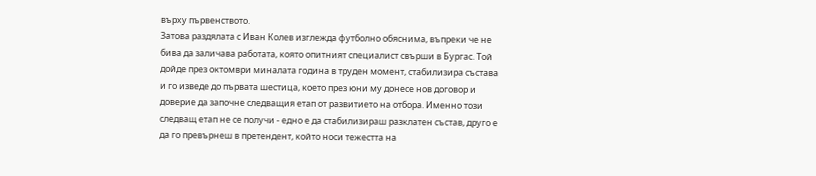върху първенството.
Затова раздялата с Иван Колев изглежда футболно обяснима, въпреки че не бива да заличава работата, която опитният специалист свърши в Бургас. Той дойде през октомври миналата година в труден момент, стабилизира състава и го изведе до първата шестица, което през юни му донесе нов договор и доверие да започне следващия етап от развитието на отбора. Именно този следващ етап не се получи - едно е да стабилизираш разклатен състав, друго е да го превърнеш в претендент, който носи тежестта на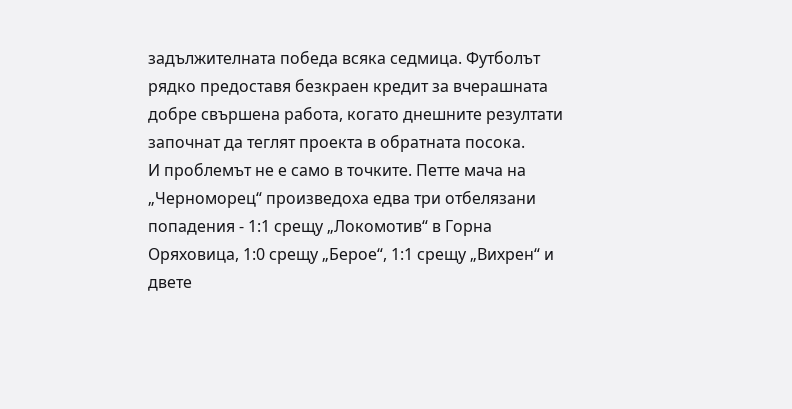задължителната победа всяка седмица. Футболът рядко предоставя безкраен кредит за вчерашната добре свършена работа, когато днешните резултати започнат да теглят проекта в обратната посока.
И проблемът не е само в точките. Петте мача на „Черноморец“ произведоха едва три отбелязани попадения - 1:1 срещу „Локомотив“ в Горна Оряховица, 1:0 срещу „Берое“, 1:1 срещу „Вихрен“ и двете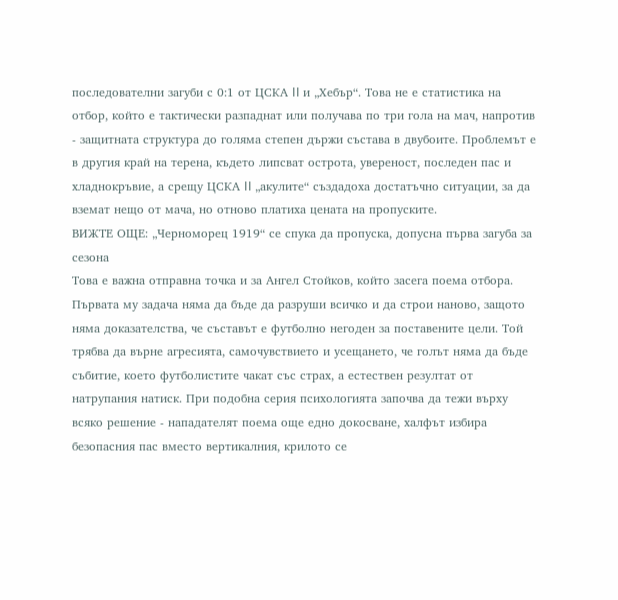последователни загуби с 0:1 от ЦСКА II и „Хебър“. Това не е статистика на отбор, който е тактически разпаднат или получава по три гола на мач, напротив - защитната структура до голяма степен държи състава в двубоите. Проблемът е в другия край на терена, където липсват острота, увереност, последен пас и хладнокръвие, а срещу ЦСКА II „акулите“ създадоха достатъчно ситуации, за да вземат нещо от мача, но отново платиха цената на пропуските.
ВИЖТЕ ОЩЕ: „Черноморец 1919“ се спука да пропуска, допусна първа загуба за сезона
Това е важна отправна точка и за Ангел Стойков, който засега поема отбора. Първата му задача няма да бъде да разруши всичко и да строи наново, защото няма доказателства, че съставът е футболно негоден за поставените цели. Той трябва да върне агресията, самочувствието и усещането, че голът няма да бъде събитие, което футболистите чакат със страх, а естествен резултат от натрупания натиск. При подобна серия психологията започва да тежи върху всяко решение - нападателят поема още едно докосване, халфът избира безопасния пас вместо вертикалния, крилото се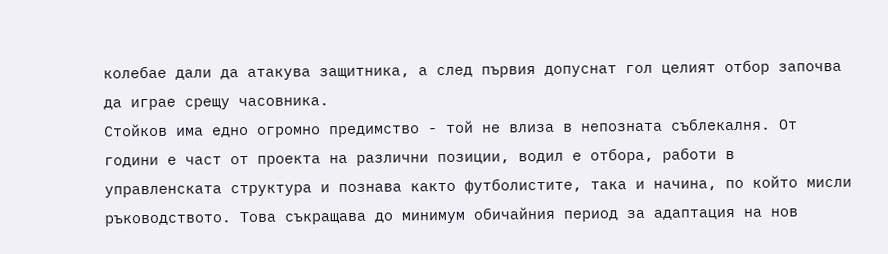колебае дали да атакува защитника, а след първия допуснат гол целият отбор започва да играе срещу часовника.
Стойков има едно огромно предимство - той не влиза в непозната съблекалня. От години е част от проекта на различни позиции, водил е отбора, работи в управленската структура и познава както футболистите, така и начина, по който мисли ръководството. Това съкращава до минимум обичайния период за адаптация на нов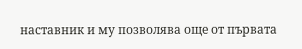наставник и му позволява още от първата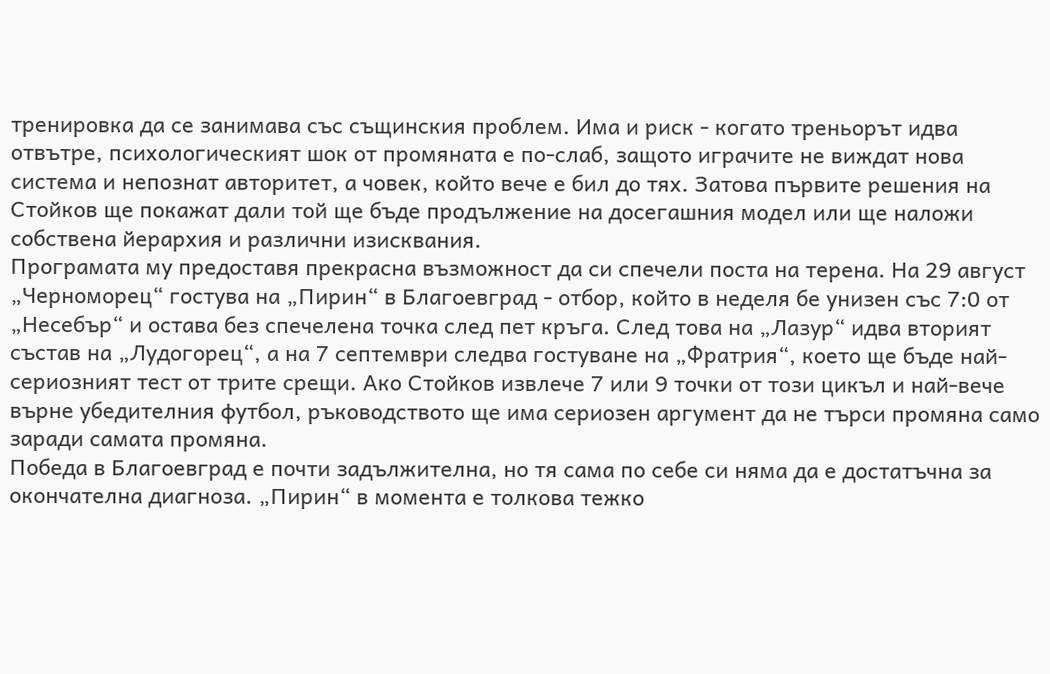тренировка да се занимава със същинския проблем. Има и риск - когато треньорът идва отвътре, психологическият шок от промяната е по-слаб, защото играчите не виждат нова система и непознат авторитет, а човек, който вече е бил до тях. Затова първите решения на Стойков ще покажат дали той ще бъде продължение на досегашния модел или ще наложи собствена йерархия и различни изисквания.
Програмата му предоставя прекрасна възможност да си спечели поста на терена. На 29 август „Черноморец“ гостува на „Пирин“ в Благоевград - отбор, който в неделя бе унизен със 7:0 от „Несебър“ и остава без спечелена точка след пет кръга. След това на „Лазур“ идва вторият състав на „Лудогорец“, а на 7 септември следва гостуване на „Фратрия“, което ще бъде най-сериозният тест от трите срещи. Ако Стойков извлече 7 или 9 точки от този цикъл и най-вече върне убедителния футбол, ръководството ще има сериозен аргумент да не търси промяна само заради самата промяна.
Победа в Благоевград е почти задължителна, но тя сама по себе си няма да е достатъчна за окончателна диагноза. „Пирин“ в момента е толкова тежко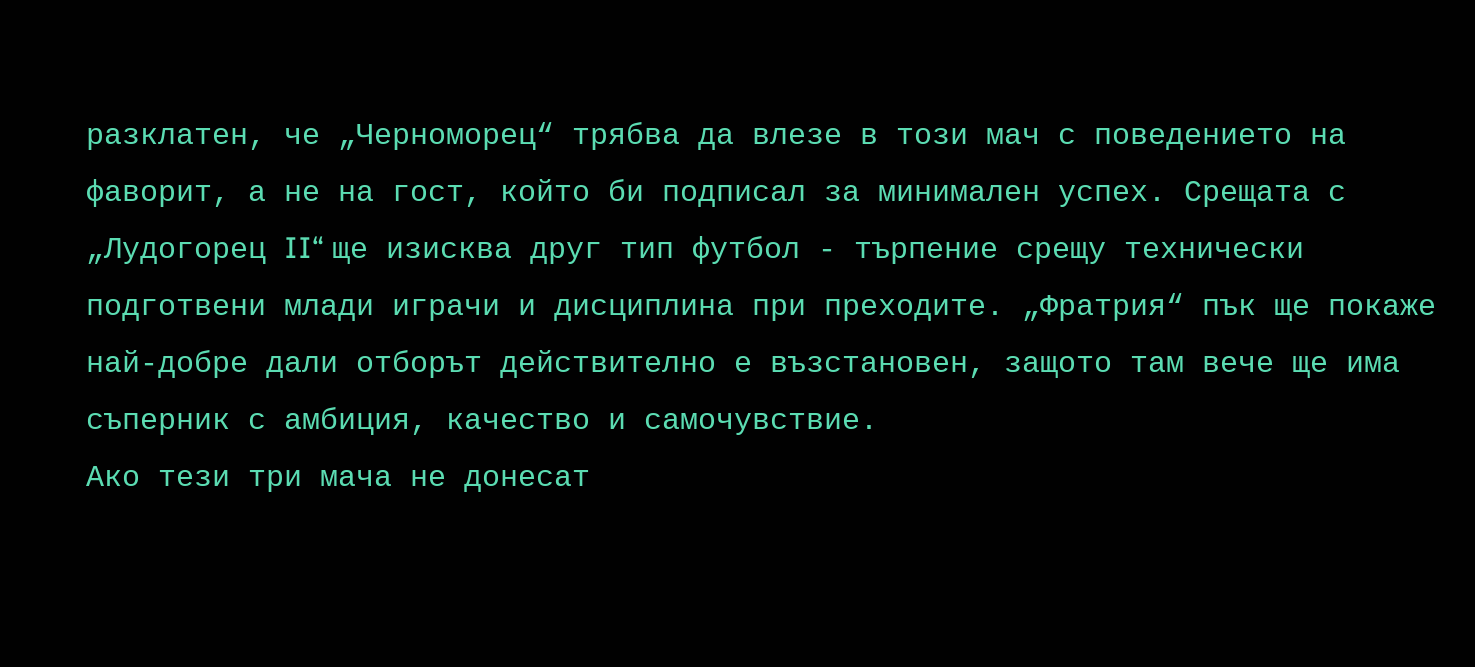разклатен, че „Черноморец“ трябва да влезе в този мач с поведението на фаворит, а не на гост, който би подписал за минимален успех. Срещата с „Лудогорец II“ ще изисква друг тип футбол - търпение срещу технически подготвени млади играчи и дисциплина при преходите. „Фратрия“ пък ще покаже най-добре дали отборът действително е възстановен, защото там вече ще има съперник с амбиция, качество и самочувствие.
Ако тези три мача не донесат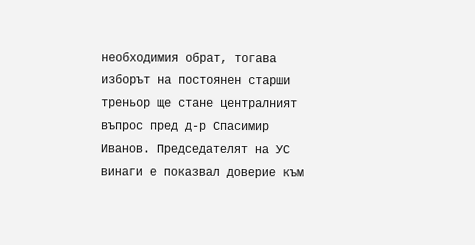необходимия обрат, тогава изборът на постоянен старши треньор ще стане централният въпрос пред д-р Спасимир Иванов. Председателят на УС винаги е показвал доверие към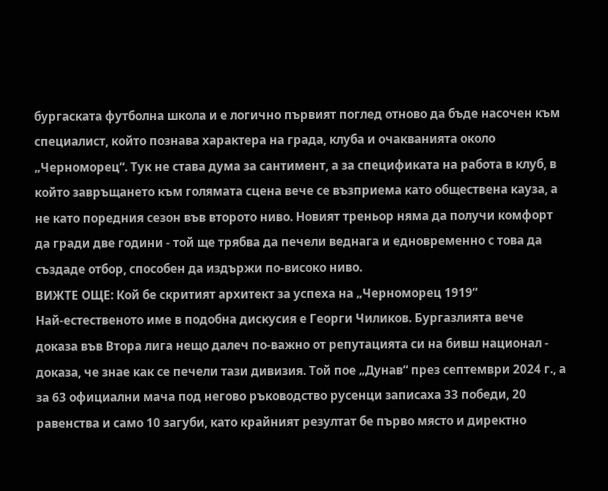бургаската футболна школа и е логично първият поглед отново да бъде насочен към специалист, който познава характера на града, клуба и очакванията около „Черноморец“. Тук не става дума за сантимент, а за спецификата на работа в клуб, в който завръщането към голямата сцена вече се възприема като обществена кауза, а не като поредния сезон във второто ниво. Новият треньор няма да получи комфорт да гради две години - той ще трябва да печели веднага и едновременно с това да създаде отбор, способен да издържи по-високо ниво.
ВИЖТЕ ОЩЕ: Кой бе скритият архитект за успеха на „Черноморец 1919“
Най-естественото име в подобна дискусия е Георги Чиликов. Бургазлията вече доказа във Втора лига нещо далеч по-важно от репутацията си на бивш национал - доказа, че знае как се печели тази дивизия. Той пое „Дунав“ през септември 2024 г., а за 63 официални мача под негово ръководство русенци записаха 33 победи, 20 равенства и само 10 загуби, като крайният резултат бе първо място и директно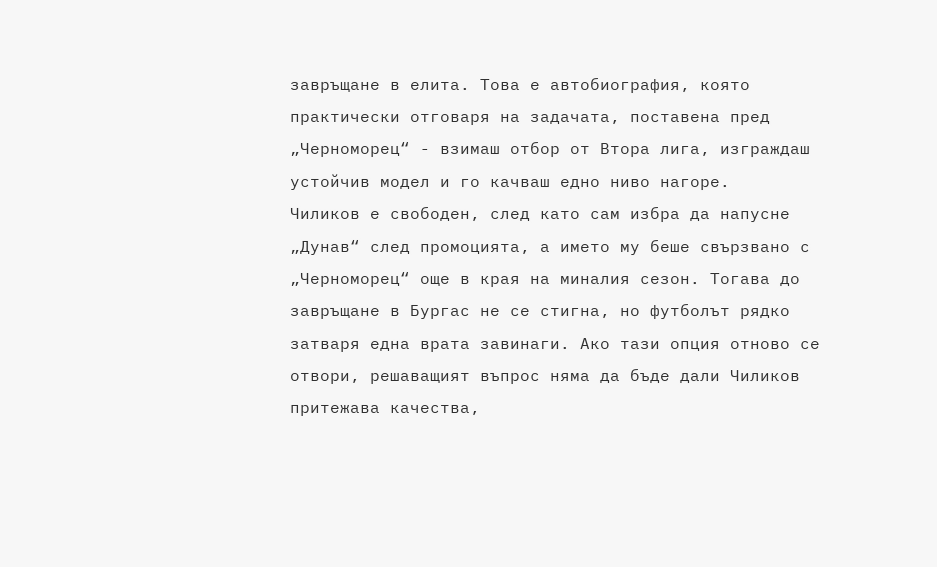завръщане в елита. Това е автобиография, която практически отговаря на задачата, поставена пред „Черноморец“ - взимаш отбор от Втора лига, изграждаш устойчив модел и го качваш едно ниво нагоре.
Чиликов е свободен, след като сам избра да напусне „Дунав“ след промоцията, а името му беше свързвано с „Черноморец“ още в края на миналия сезон. Тогава до завръщане в Бургас не се стигна, но футболът рядко затваря една врата завинаги. Ако тази опция отново се отвори, решаващият въпрос няма да бъде дали Чиликов притежава качества,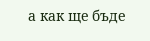а как ще бъде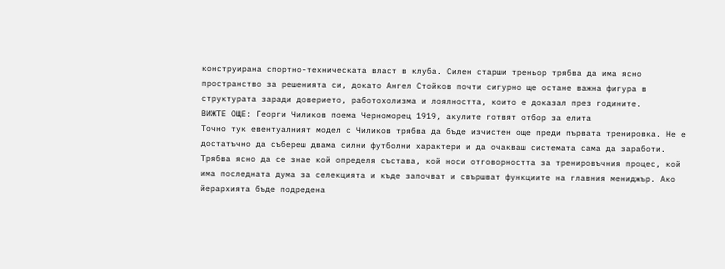конструирана спортно-техническата власт в клуба. Силен старши треньор трябва да има ясно пространство за решенията си, докато Ангел Стойков почти сигурно ще остане важна фигура в структурата заради доверието, работохолизма и лоялността, които е доказал през годините.
ВИЖТЕ ОЩЕ: Георги Чиликов поема Черноморец 1919, акулите готвят отбор за елита
Точно тук евентуалният модел с Чиликов трябва да бъде изчистен още преди първата тренировка. Не е достатъчно да събереш двама силни футболни характери и да очакваш системата сама да заработи. Трябва ясно да се знае кой определя състава, кой носи отговорността за тренировъчния процес, кой има последната дума за селекцията и къде започват и свършват функциите на главния мениджър. Ако йерархията бъде подредена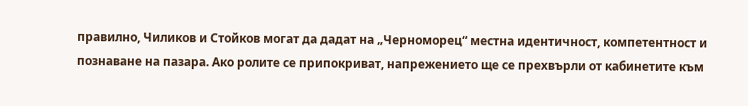правилно, Чиликов и Стойков могат да дадат на „Черноморец“ местна идентичност, компетентност и познаване на пазара. Ако ролите се припокриват, напрежението ще се прехвърли от кабинетите към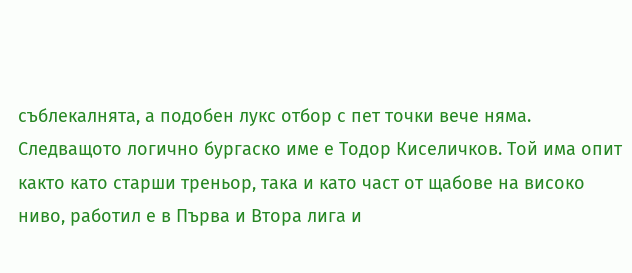съблекалнята, а подобен лукс отбор с пет точки вече няма.
Следващото логично бургаско име е Тодор Киселичков. Той има опит както като старши треньор, така и като част от щабове на високо ниво, работил е в Първа и Втора лига и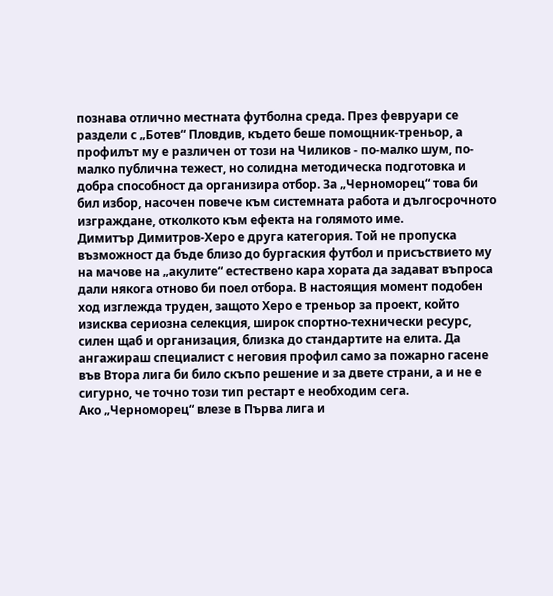познава отлично местната футболна среда. През февруари се раздели с „Ботев“ Пловдив, където беше помощник-треньор, а профилът му е различен от този на Чиликов - по-малко шум, по-малко публична тежест, но солидна методическа подготовка и добра способност да организира отбор. За „Черноморец“ това би бил избор, насочен повече към системната работа и дългосрочното изграждане, отколкото към ефекта на голямото име.
Димитър Димитров-Херо е друга категория. Той не пропуска възможност да бъде близо до бургаския футбол и присъствието му на мачове на „акулите“ естествено кара хората да задават въпроса дали някога отново би поел отбора. В настоящия момент подобен ход изглежда труден, защото Херо е треньор за проект, който изисква сериозна селекция, широк спортно-технически ресурс, силен щаб и организация, близка до стандартите на елита. Да ангажираш специалист с неговия профил само за пожарно гасене във Втора лига би било скъпо решение и за двете страни, а и не е сигурно, че точно този тип рестарт е необходим сега.
Ако „Черноморец“ влезе в Първа лига и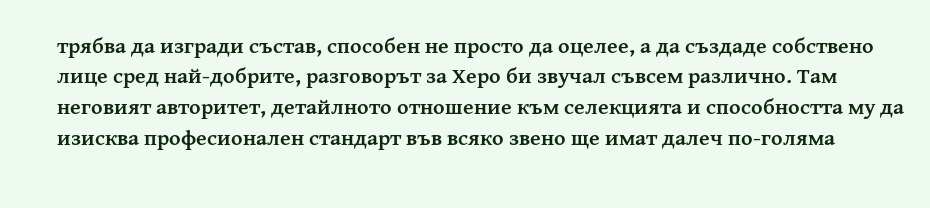трябва да изгради състав, способен не просто да оцелее, а да създаде собствено лице сред най-добрите, разговорът за Херо би звучал съвсем различно. Там неговият авторитет, детайлното отношение към селекцията и способността му да изисква професионален стандарт във всяко звено ще имат далеч по-голяма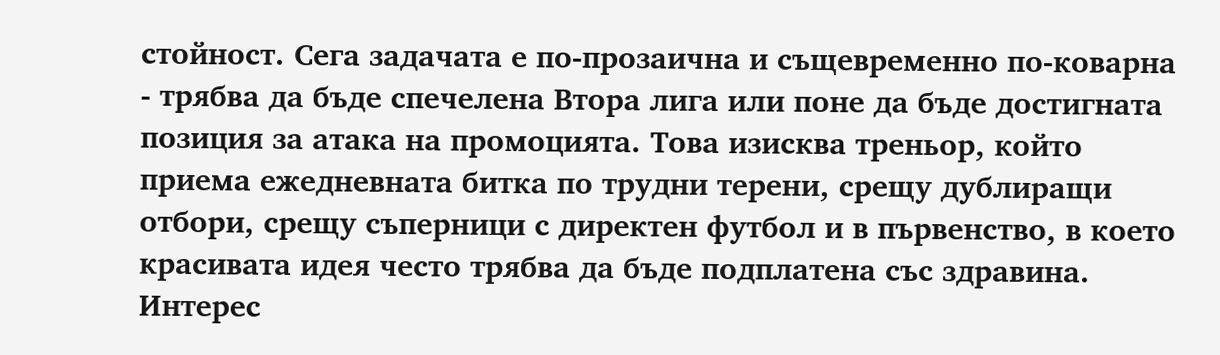стойност. Сега задачата е по-прозаична и същевременно по-коварна - трябва да бъде спечелена Втора лига или поне да бъде достигната позиция за атака на промоцията. Това изисква треньор, който приема ежедневната битка по трудни терени, срещу дублиращи отбори, срещу съперници с директен футбол и в първенство, в което красивата идея често трябва да бъде подплатена със здравина.
Интерес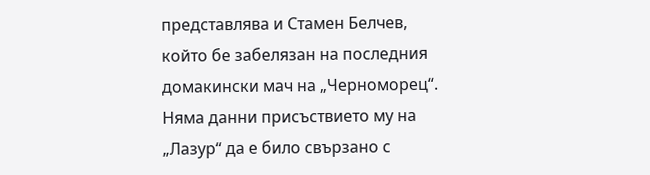представлява и Стамен Белчев, който бе забелязан на последния домакински мач на „Черноморец“. Няма данни присъствието му на „Лазур“ да е било свързано с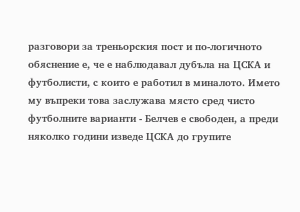разговори за треньорския пост и по-логичното обяснение е, че е наблюдавал дубъла на ЦСКА и футболисти, с които е работил в миналото. Името му въпреки това заслужава място сред чисто футболните варианти - Белчев е свободен, а преди няколко години изведе ЦСКА до групите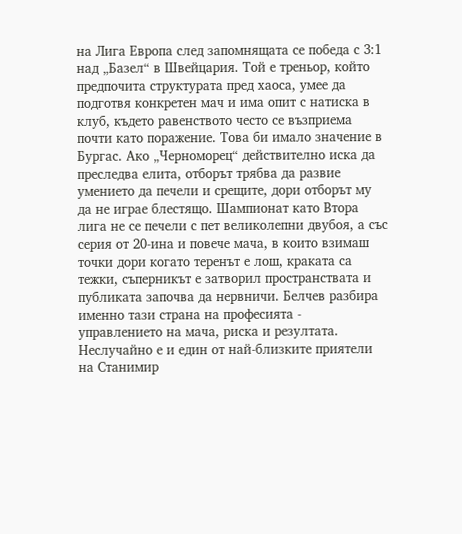на Лига Европа след запомнящата се победа с 3:1 над „Базел“ в Швейцария. Той е треньор, който предпочита структурата пред хаоса, умее да подготвя конкретен мач и има опит с натиска в клуб, където равенството често се възприема почти като поражение. Това би имало значение в Бургас. Ако „Черноморец“ действително иска да преследва елита, отборът трябва да развие умението да печели и срещите, дори отборът му да не играе блестящо. Шампионат като Втора лига не се печели с пет великолепни двубоя, а със серия от 20-ина и повече мача, в които взимаш точки дори когато теренът е лош, краката са тежки, съперникът е затворил пространствата и публиката започва да нервничи. Белчев разбира именно тази страна на професията - управлението на мача, риска и резултата. Неслучайно е и един от най-близките приятели на Станимир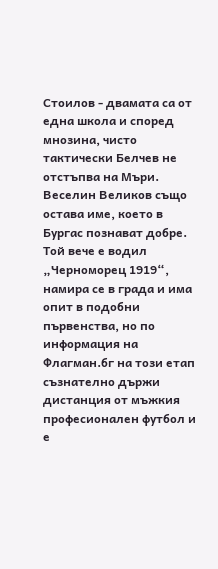Стоилов - двамата са от една школа и според мнозина, чисто тактически Белчев не отстъпва на Мъри.
Веселин Великов също остава име, което в Бургас познават добре. Той вече е водил „Черноморец 1919“, намира се в града и има опит в подобни първенства, но по информация на Флагман.бг на този етап съзнателно държи дистанция от мъжкия професионален футбол и е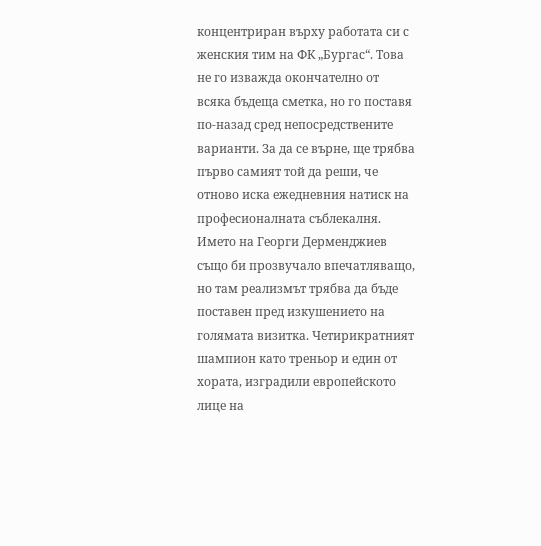концентриран върху работата си с женския тим на ФК „Бургас“. Това не го изважда окончателно от всяка бъдеща сметка, но го поставя по-назад сред непосредствените варианти. За да се върне, ще трябва първо самият той да реши, че отново иска ежедневния натиск на професионалната съблекалня.
Името на Георги Дерменджиев също би прозвучало впечатляващо, но там реализмът трябва да бъде поставен пред изкушението на голямата визитка. Четирикратният шампион като треньор и един от хората, изградили европейското лице на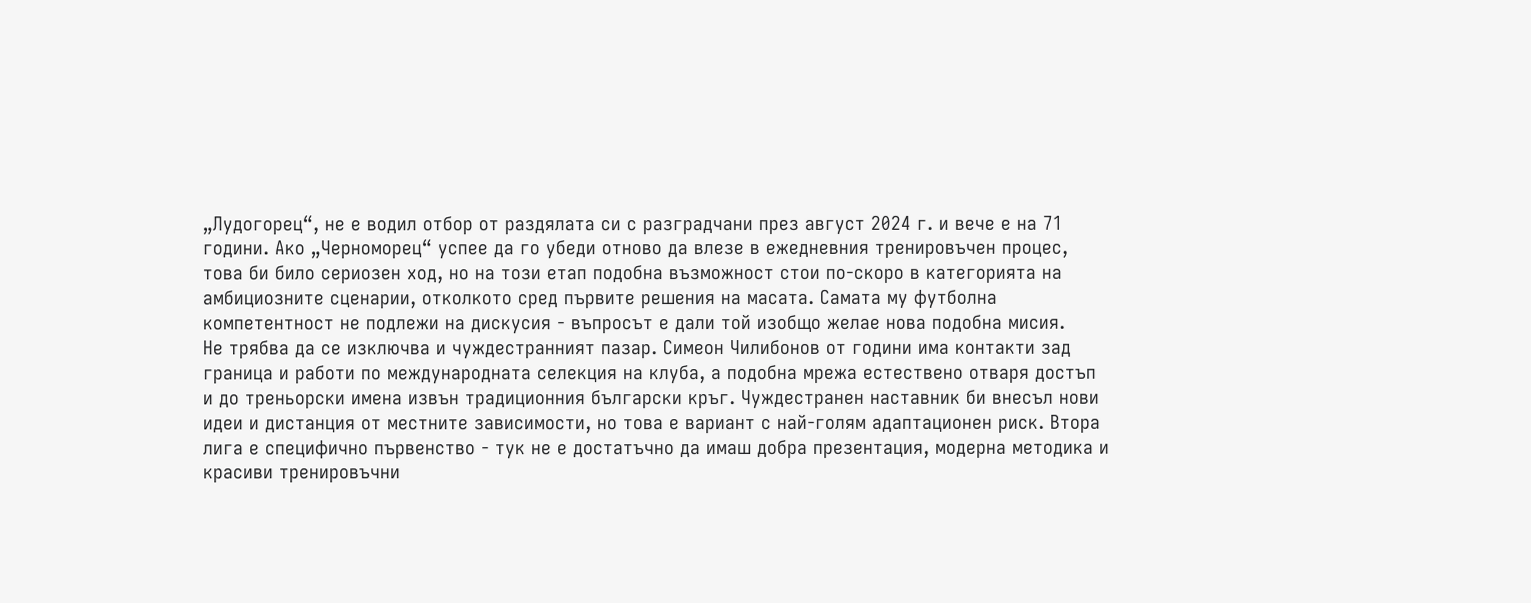„Лудогорец“, не е водил отбор от раздялата си с разградчани през август 2024 г. и вече е на 71 години. Ако „Черноморец“ успее да го убеди отново да влезе в ежедневния тренировъчен процес, това би било сериозен ход, но на този етап подобна възможност стои по-скоро в категорията на амбициозните сценарии, отколкото сред първите решения на масата. Самата му футболна компетентност не подлежи на дискусия - въпросът е дали той изобщо желае нова подобна мисия.
Не трябва да се изключва и чуждестранният пазар. Симеон Чилибонов от години има контакти зад граница и работи по международната селекция на клуба, а подобна мрежа естествено отваря достъп и до треньорски имена извън традиционния български кръг. Чуждестранен наставник би внесъл нови идеи и дистанция от местните зависимости, но това е вариант с най-голям адаптационен риск. Втора лига е специфично първенство - тук не е достатъчно да имаш добра презентация, модерна методика и красиви тренировъчни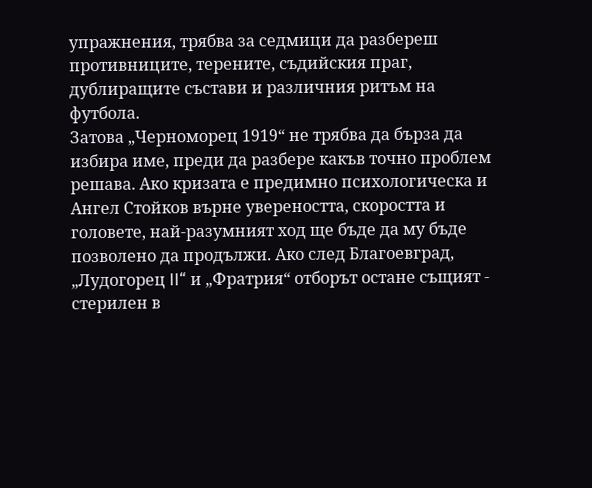упражнения, трябва за седмици да разбереш противниците, терените, съдийския праг, дублиращите състави и различния ритъм на футбола.
Затова „Черноморец 1919“ не трябва да бърза да избира име, преди да разбере какъв точно проблем решава. Ако кризата е предимно психологическа и Ангел Стойков върне увереността, скоростта и головете, най-разумният ход ще бъде да му бъде позволено да продължи. Ако след Благоевград, „Лудогорец II“ и „Фратрия“ отборът остане същият - стерилен в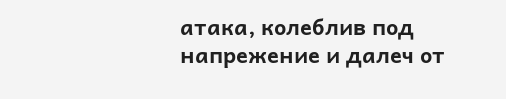атака, колеблив под напрежение и далеч от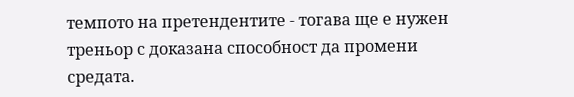темпото на претендентите - тогава ще е нужен треньор с доказана способност да промени средата.